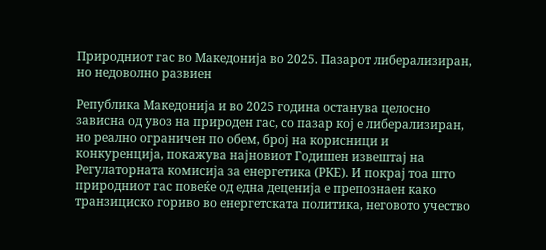Природниот гас во Македонија во 2025. Пазарот либерализиран, но недоволно развиен

Република Македонија и во 2025 година останува целосно зависна од увоз на природен гас, со пазар кој е либерализиран, но реално ограничен по обем, број на корисници и конкуренција, покажува најновиот Годишен извештај на Регулаторната комисија за енергетика (РКЕ). И покрај тоа што природниот гас повеќе од една деценија е препознаен како транзициско гориво во енергетската политика, неговото учество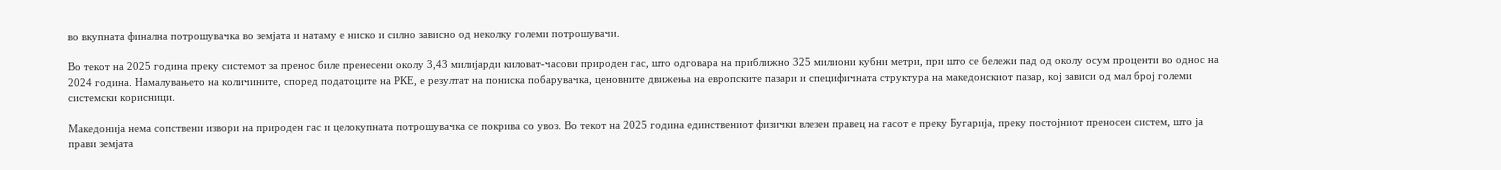во вкупната финална потрошувачка во земјата и натаму е ниско и силно зависно од неколку големи потрошувачи.

Во текот на 2025 година преку системот за пренос биле пренесени околу 3,43 милијарди киловат-часови природен гас, што одговара на приближно 325 милиони кубни метри, при што се бележи пад од околу осум проценти во однос на 2024 година. Намалувањето на количините, според податоците на РКЕ, е резултат на пониска побарувачка, ценовните движења на европските пазари и специфичната структура на македонскиот пазар, кој зависи од мал број големи системски корисници.

Македонија нема сопствени извори на природен гас и целокупната потрошувачка се покрива со увоз. Во текот на 2025 година единствениот физички влезен правец на гасот е преку Бугарија, преку постојниот преносен систем, што ја прави земјата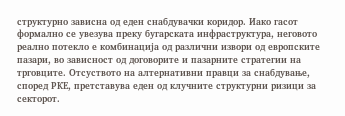структурно зависна од еден снабдувачки коридор. Иако гасот формално се увезува преку бугарската инфраструктура, неговото реално потекло е комбинација од различни извори од европските пазари, во зависност од договорите и пазарните стратегии на трговците. Отсуството на алтернативни правци за снабдување, според РКЕ, претставува еден од клучните структурни ризици за секторот.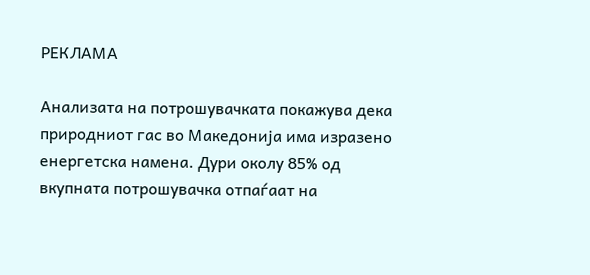РЕКЛАМА

Анализата на потрошувачката покажува дека природниот гас во Македонија има изразено енергетска намена. Дури околу 85% од вкупната потрошувачка отпаѓаат на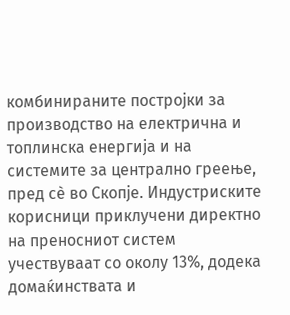комбинираните постројки за производство на електрична и топлинска енергија и на системите за централно греење, пред сè во Скопје. Индустриските корисници приклучени директно на преносниот систем учествуваат со околу 13%, додека домаќинствата и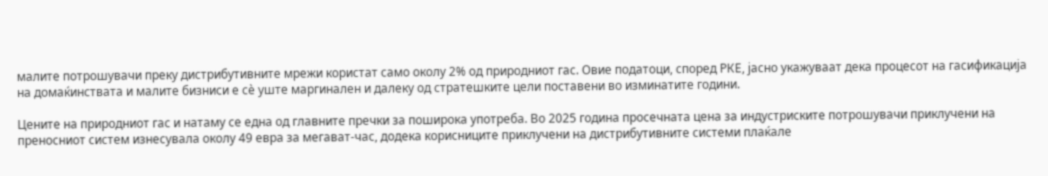малите потрошувачи преку дистрибутивните мрежи користат само околу 2% од природниот гас. Овие податоци, според РКЕ, јасно укажуваат дека процесот на гасификација на домаќинствата и малите бизниси е сè уште маргинален и далеку од стратешките цели поставени во изминатите години.

Цените на природниот гас и натаму се една од главните пречки за поширока употреба. Во 2025 година просечната цена за индустриските потрошувачи приклучени на преносниот систем изнесувала околу 49 евра за мегават-час, додека корисниците приклучени на дистрибутивните системи плаќале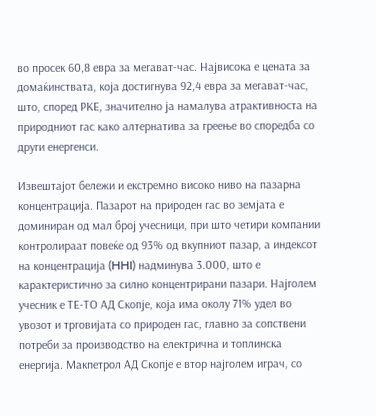во просек 60,8 евра за мегават-час. Највисока е цената за домаќинствата, која достигнува 92,4 евра за мегават-час, што, според РКЕ, значително ја намалува атрактивноста на природниот гас како алтернатива за греење во споредба со други енергенси.

Извештајот бележи и екстремно високо ниво на пазарна концентрација. Пазарот на природен гас во земјата е доминиран од мал број учесници, при што четири компании контролираат повеќе од 93% од вкупниот пазар, а индексот на концентрација (HHI) надминува 3.000, што е карактеристично за силно концентрирани пазари. Најголем учесник е ТЕ-ТО АД Скопје, која има околу 71% удел во увозот и трговијата со природен гас, главно за сопствени потреби за производство на електрична и топлинска енергија. Макпетрол АД Скопје е втор најголем играч, со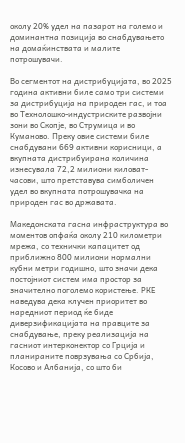околу 20% удел на пазарот на големо и доминантна позиција во снабдувањето на домаќинствата и малите потрошувачи.

Во сегментот на дистрибуцијата, во 2025 година активни биле само три системи за дистрибуција на природен гас, и тоа во Технолошко-индустриските развојни зони во Скопје, во Струмица и во Куманово. Преку овие системи биле снабдувани 669 активни корисници, а вкупната дистрибуирана количина изнесувала 72,2 милиони киловат-часови, што претставува симболичен удел во вкупната потрошувачка на природен гас во државата.

Македонската гасна инфраструктура во моментов опфаќа околу 210 километри мрежа, со технички капацитет од приближно 800 милиони нормални кубни метри годишно, што значи дека постојниот систем има простор за значително поголемо користење. РКЕ наведува дека клучен приоритет во наредниот период ќе биде диверзификацијата на правците за снабдување, преку реализација на гасниот интерконектор со Грција и планираните поврзувања со Србија, Косово и Албанија, со што би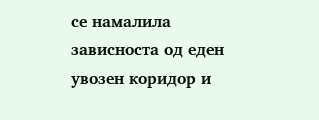се намалила зависноста од еден увозен коридор и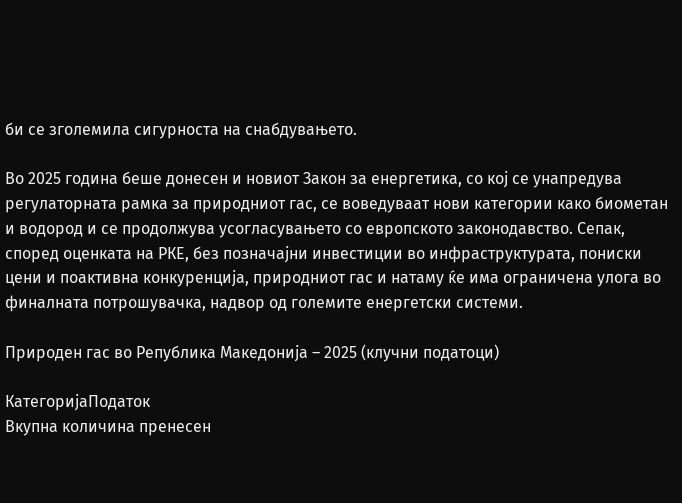би се зголемила сигурноста на снабдувањето.

Во 2025 година беше донесен и новиот Закон за енергетика, со кој се унапредува регулаторната рамка за природниот гас, се воведуваат нови категории како биометан и водород и се продолжува усогласувањето со европското законодавство. Сепак, според оценката на РКЕ, без позначајни инвестиции во инфраструктурата, пониски цени и поактивна конкуренција, природниот гас и натаму ќе има ограничена улога во финалната потрошувачка, надвор од големите енергетски системи.

Природен гас во Република Македонија – 2025 (клучни податоци)

КатегоријаПодаток
Вкупна количина пренесен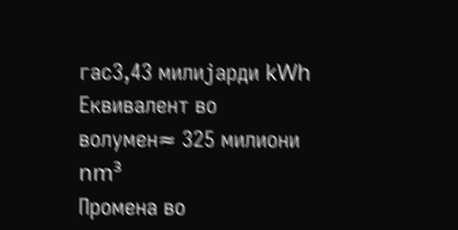гас3,43 милијарди kWh
Еквивалент во волумен≈ 325 милиони nm³
Промена во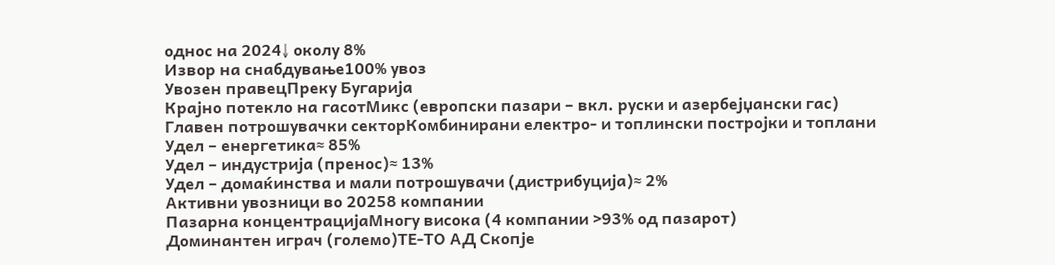однос на 2024↓ околу 8%
Извор на снабдување100% увоз
Увозен правецПреку Бугарија
Крајно потекло на гасотМикс (европски пазари – вкл. руски и азербејџански гас)
Главен потрошувачки секторКомбинирани електро- и топлински постројки и топлани
Удел – енергетика≈ 85%
Удел – индустрија (пренос)≈ 13%
Удел – домаќинства и мали потрошувачи (дистрибуција)≈ 2%
Активни увозници во 20258 компании
Пазарна концентрацијаМногу висока (4 компании >93% од пазарот)
Доминантен играч (големо)ТЕ-ТО АД Скопје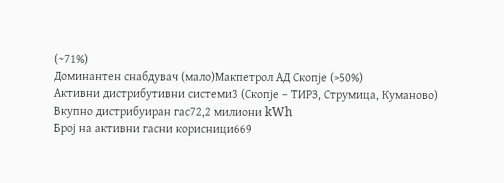(~71%)
Доминантен снабдувач (мало)Макпетрол АД Скопје (>50%)
Активни дистрибутивни системи3 (Скопје – ТИРЗ, Струмица, Куманово)
Вкупно дистрибуиран гас72,2 милиони kWh
Број на активни гасни корисници669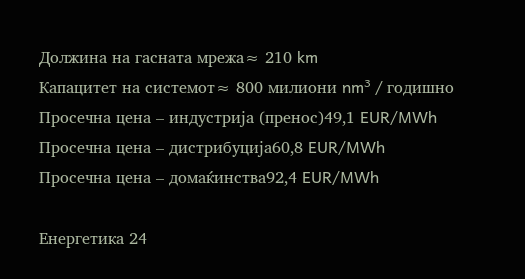Должина на гасната мрежа≈ 210 km
Капацитет на системот≈ 800 милиони nm³ / годишно
Просечна цена – индустрија (пренос)49,1 EUR/MWh
Просечна цена – дистрибуција60,8 EUR/MWh
Просечна цена – домаќинства92,4 EUR/MWh

Енергетика 24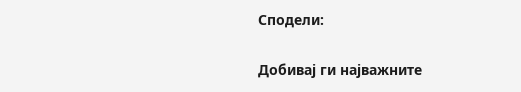Сподели:

Добивај ги најважните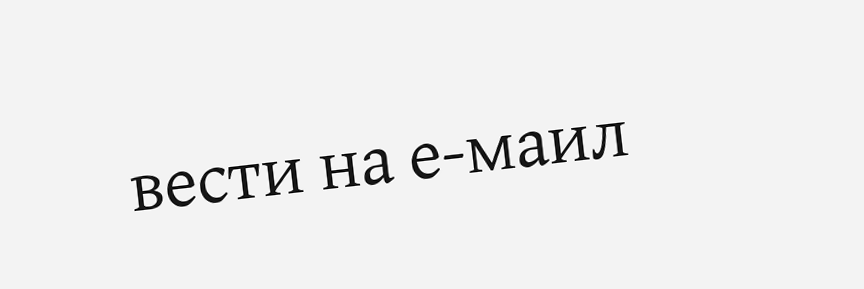вести на е-маил